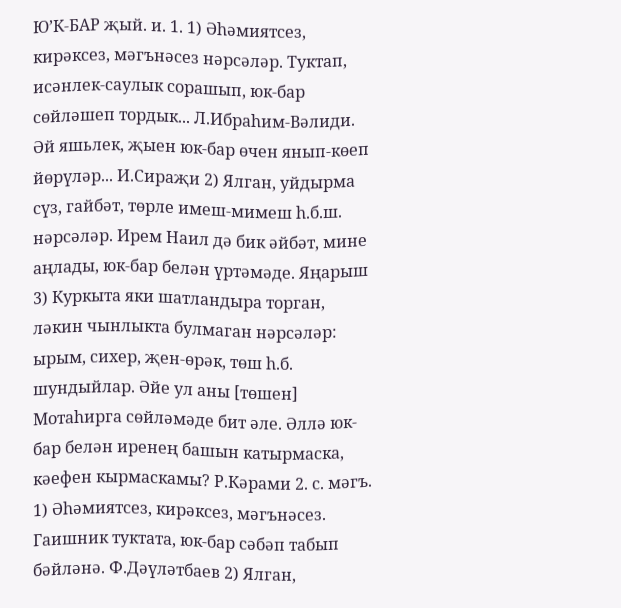Ю’К-БАР җый. и. 1. 1) Әһәмиятсез, кирәксез, мәгънәсез нәрсәләр. Туктап, исәнлек-саулык сорашып, юк-бар сөйләшеп тордык... Л.Ибраһим-Вәлиди. Әй яшьлек, җыен юк-бар өчен янып-көеп йөрүләр... И.Сираҗи 2) Ялган, уйдырма сүз, гайбәт, төрле имеш-мимеш һ.б.ш. нәрсәләр. Ирем Наил дә бик әйбәт, мине аңлады, юк-бар белән үртәмәде. Яңарыш 3) Куркыта яки шатландыра торган, ләкин чынлыкта булмаган нәрсәләр: ырым, сихер, җен-өрәк, төш һ.б. шундыйлар. Әйе ул аны [төшен] Мотаһирга сөйләмәде бит әле. Әллә юк-бар белән иренең башын катырмаска, кәефен кырмаскамы? Р.Кәрами 2. с. мәгъ. 1) Әһәмиятсез, кирәксез, мәгънәсез. Гаишник туктата, юк-бар сәбәп табып бәйләнә. Ф.Дәүләтбаев 2) Ялган,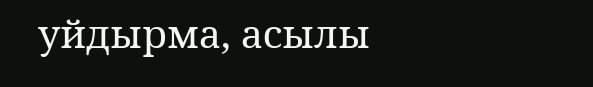уйдырма, асылы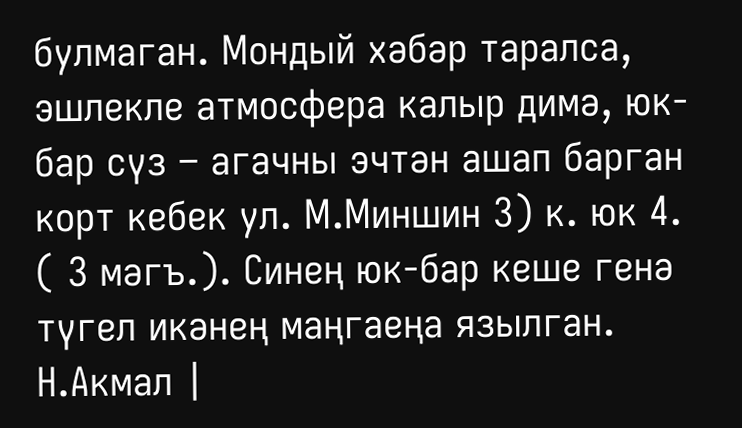булмаган. Мондый хәбәр таралса, эшлекле атмосфера калыр димә, юк-бар сүз – агачны эчтән ашап барган корт кебек ул. М.Миншин 3) к. юк 4. ( 3 мәгъ.). Синең юк-бар кеше генә түгел икәнең маңгаеңа язылган. Н.Акмал |